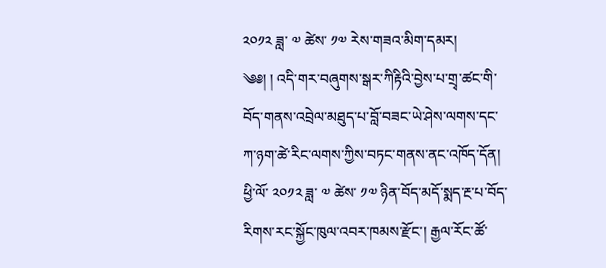༢༠༡༢ ཟླ་ ༧ ཚེས་ ༡༧ རེས་གཟའ་མིག་དམར།
༄༅། ། འདི་གར་བཞུགས་སྒར་ཀིརྟིའི་བྱེས་པ་གྲྭ་ཚང་གི་བོད་གནས་འབྲེལ་མཐུད་པ་བློ་བཟང་ཡེ་ཤེས་ལགས་དང་ཀ་ཉག་ཚེ་རིང་ལགས་ཀྱིས་བཏང་གནས་ནང་འཁོད་དོན། ཕྱི་ལོ་ ༢༠༡༢ ཟླ་ ༧ ཚེས་ ༡༧ ཉིན་བོད་མདོ་སྨད་རྔ་པ་བོད་རིགས་རང་སྐྱོང་ཁུལ་འབར་ཁམས་རྫོང་། རྒྱལ་རོང་ཚོ་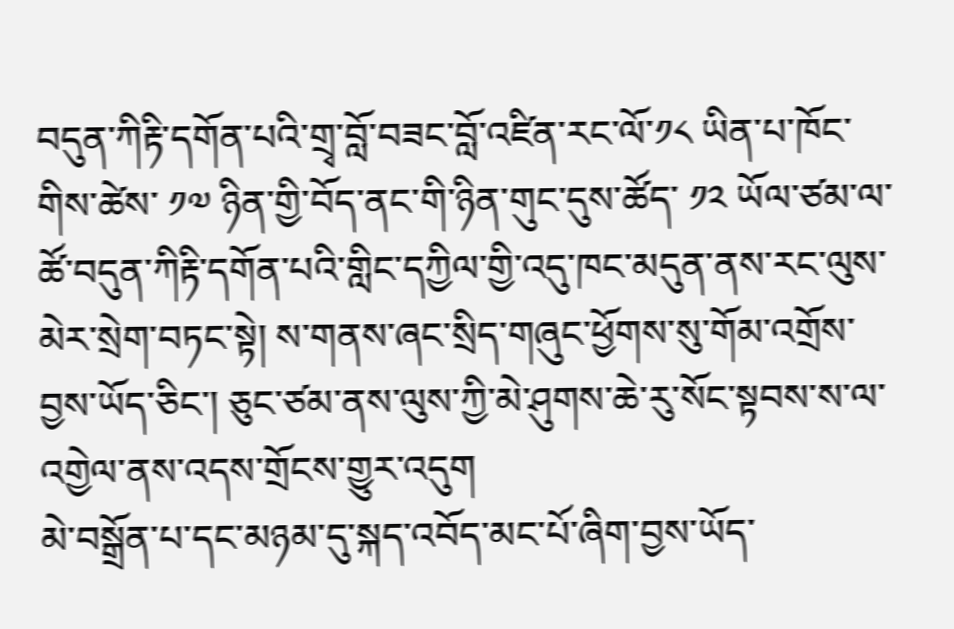བདུན་ཀིརྟི་དགོན་པའི་གྲྭ་བློ་བཟང་བློ་འཛིན་རང་ལོ་༡༨ ཡིན་པ་ཁོང་གིས་ཚེས་ ༡༧ ཉིན་གྱི་བོད་ནང་གི་ཉིན་གུང་དུས་ཚོད་ ༡༢ ཡོལ་ཙམ་ལ་ཚོ་བདུན་ཀིརྟི་དགོན་པའི་གླིང་དཀྱིལ་གྱི་འདུ་ཁང་མདུན་ནས་རང་ལུས་མེར་སྲེག་བཏང་སྟེ། ས་གནས་ཞང་སྲིད་གཞུང་ཕྱོགས་སུ་གོམ་འགྲོས་བྱས་ཡོད་ཅིང་། ཅུང་ཙམ་ནས་ལུས་ཀྱི་མེ་ཤུགས་ཆེ་རུ་སོང་སྟབས་ས་ལ་འགྱེལ་ནས་འདས་གྲོངས་གྱུར་འདུག
མེ་བསྒྲོན་པ་དང་མཉམ་དུ་སྐད་འབོད་མང་པོ་ཞིག་བྱས་ཡོད་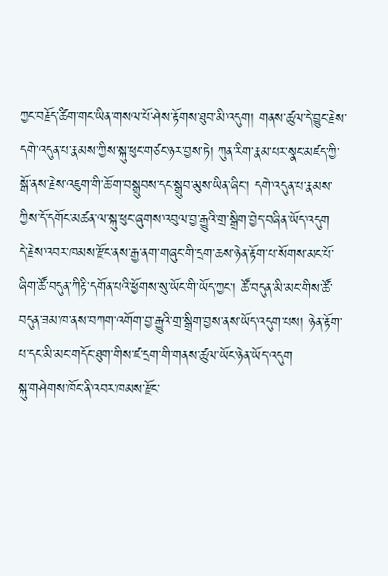ཀྱང་བརྗོད་ཚིག་གང་ཡིན་གསལ་པོ་ཤེས་རྟོགས་ཐུབ་མི་འདུག། གནས་ཚུལ་དེ་བྱུང་རྗེས་དགེ་འདུན་པ་རྣམས་ཀྱིས་སྐུ་ཕུང་གཙང་ཉར་བྱས་ཏེ། ཀུན་རིག་རྣམ་པར་སྣང་མཛད་ཀྱི་སྒོ་ནས་རྗེས་འཇུག་གི་ཆོ་ག་བསྒྲུབས་དང་སྒྲུབ་མུས་ཡིན་ཞིང་། དགེ་འདུན་པ་རྣམས་ཀྱིས་དོ་དགོང་མཚན་ལ་སྐུ་ཕུང་ཞུགས་འབུལ་བྱ་རྒྱུའི་གྲ་སྒྲིག་བྱེད་བཞིན་ཡོད་འདུག
དེ་རྗེས་འབར་ཁམས་རྫོང་ནས་རྒྱ་ནག་གཞུང་གི་དྲག་ཆས་ཉེན་རྟོག་པ་སོགས་མང་པོ་ཞིག་ཚོ་བདུན་ཀིརྟི་དགོན་པའི་ཕྱོགས་སུ་ཡོང་གི་ཡོད་ཀྱང་། ཚོ་བདུན་མི་མང་གིས་ཚོ་བདུན་ཟམ་ཁ་ནས་བཀག་འགོག་བྱ་རྒྱུའི་གྲ་སྒྲིག་བྱས་ནས་ཡོད་འདུག་པས། ཉེན་རྟོག་པ་དང་མི་མང་གདོང་ཐུག་གིས་ཛ་དྲག་གི་གནས་ཚུལ་ཡོང་ཉེན་ཡོད་འདུག
སྐུ་གཤེགས་ཁོང་ནི་འབར་ཁམས་རྫོང་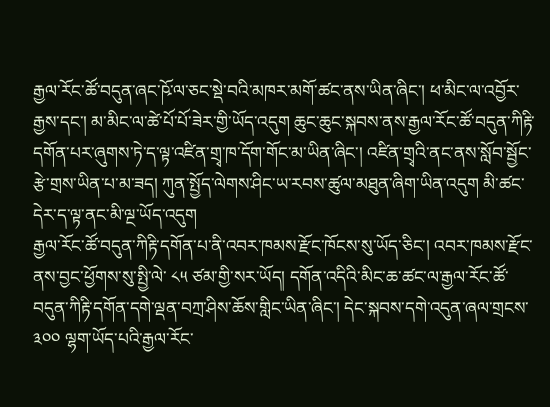རྒྱལ་རོང་ཚོ་བདུན་ཞང་ཥོ་ལ་ཅང་སྡེ་བའི་མཁར་མགོ་ཚང་ནས་ཡིན་ཞིང་། ཕ་མིང་ལ་འབྱོར་རྒྱས་དང་། མ་མིང་ལ་ཚེ་པོ་པོ་ཟེར་གྱི་ཡོད་འདུག ཆུང་ཆུང་སྐབས་ནས་རྒྱལ་རོང་ཚོ་བདུན་ཀིརྟི་དགོན་པར་ཞུགས་ཏེ་ད་ལྟ་འཛིན་གྲྭ་ཁ་དོག་གོང་མ་ཡིན་ཞིང་། འཛིན་གྲྭའི་ནང་ནས་སློབ་སྦྱོང་རྩེ་གྲས་ཡིན་པ་མ་ཟད། ཀུན་སྤྱོད་ལེགས་ཤིང་ཡ་རབས་ཚུལ་མཐུན་ཞིག་ཡིན་འདུག མི་ཚང་དེར་ད་ལྟ་ནང་མི་ལྔ་ཡོད་འདུག
རྒྱལ་རོང་ཚོ་བདུན་ཀིརྟི་དགོན་པ་ནི་འབར་ཁམས་རྫོང་ཁོངས་སུ་ཡོད་ཅིང་། འབར་ཁམས་རྫོང་ནས་བྱང་ཕྱོགས་སུ་སྤྱི་ལེ་ ༨༥ ཙམ་གྱི་སར་ཡོད། དགོན་འདིའི་མིང་ཆ་ཚང་ལ་རྒྱལ་རོང་ཚོ་བདུན་ཀིརྟི་དགོན་དགེ་ལྡན་བཀྲ་ཤིས་ཆོས་གླིང་ཡིན་ཞིང་། དེང་སྐབས་དགེ་འདུན་ཞལ་གྲངས་ ༣༠༠ ལྷག་ཡོད་པའི་རྒྱལ་རོང་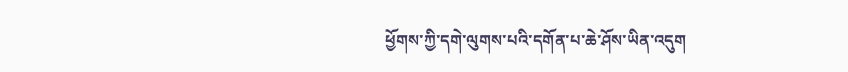ཕྱོགས་ཀྱི་དགེ་ལུགས་པའི་དགོན་པ་ཆེ་ཤོས་ཡིན་འདུག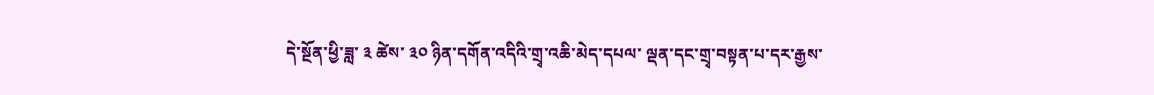དེ་སྔོན་ཕྱི་ཟླ་ ༣ ཚེས་ ༣༠ ཉིན་དགོན་འདིའི་གྲྭ་འཆི་མེད་དཔལ་ ལྡན་དང་གྲྭ་བསྟན་པ་དར་རྒྱས་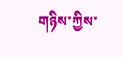གཉིས་ཀྱིས་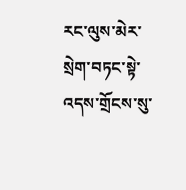རང་ལུས་མེར་སྲེག་བཏང་སྟེ་འདས་གྲོངས་སུ་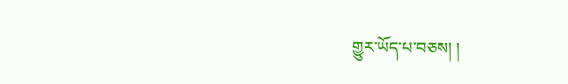གྱུར་ཡོད་པ་བཅས། །